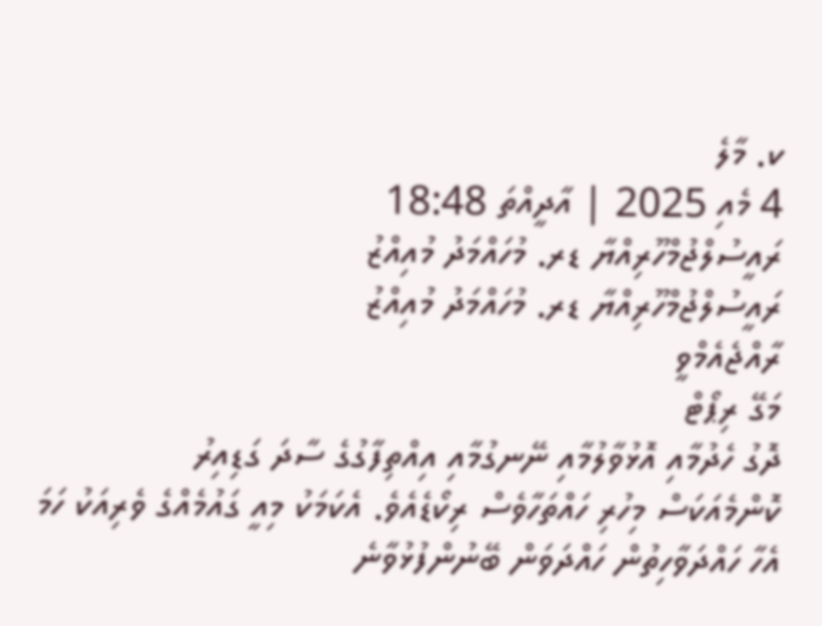ކ. މާލެ
4 މެއި 2025 | އާދީއްތަ 18:48
ރައީސުލްޖުމްހޫރިއްޔާ ޑރ. މުހައްމަދު މުއިއްޒު
ރައީސުލްޖުމްހޫރިއްޔާ ޑރ. މުހައްމަދު މުއިއްޒު
ރާއްޖެއެމްވީ
މަގޭ ރިޕޯޓް
ދޮގު ހެދުމާއި އޮޅުވާލުމާއި ނޭނގުމާއި އިއްތިފާގުގެ ސާދަ ގަޑިއިރު
ކޮންމެއަކަސް މިހުރި ހައްތަހާވެސް ރިކޯޑެއެވެ. އެކަމަކު މިއީ ގައުމެއްގެ ވެރިއަކު ހަމަ އެހާ ހައްދަވާހިތުން ހައްދަވަން ބޭނުންފުޅުވާނެ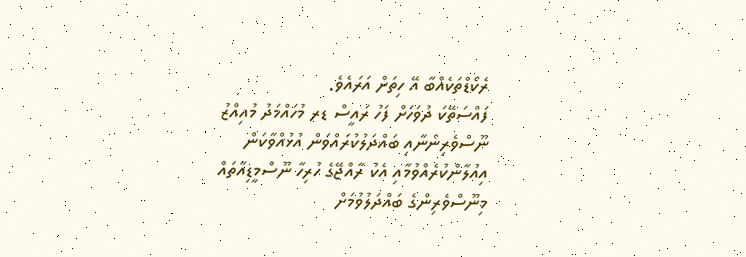ރެކޯޑްތަކެއްބާ އޭ ހިތަށް އަރައެވެ.
ފައްސަތޭކަ ދުވަހަށް ފަހު ރައީސް ޑރ މުހައްމަދު މުއިއްޒު ނޫސްވެރިންނާއި ބައްދަލުކުރައްވަން އުޅުއްވާކަން އިއުލާންކުރެއްވުމާއި އެކު ރާއްޖޭގެ ހުރިހާ ނޫސްމީޑިއާތައް މިނޫސްވެރިންގެ ބައްދަލުވުމަށް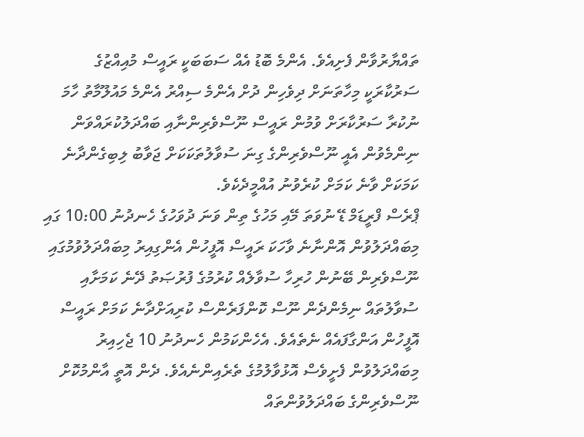ތައްޔާރުވާން ފެށިއެވެ. އެންމެ ބޮޑު އެއް ސަބަބަކީ ރައީސް މުއިއްޒުގެ ސަރުކާރަކީ މިހާތަނަށް ދިވެހިން ދުށް އެންމެ ސިއްރު އެންމެ މައުލޫމާތު ހާމަ ނުކުރާ ސަރުކާރަށް ވުމުން ރައީސް ނޫސްވެރިންނާއި ބައްދަލުކުރައްވަން ނިންމެވުން އެއީ ނޫސްވެރިންގެ ގިނަ ސުވާލުތަކަކަށް ޖަވާބު ލިބިގެންދާނެ ކަމަކަށް ވާނެ ކަމަށް ކުރެވުނު އުއްމީދެކެވެ.
ޕްރެސް ފްރީޑަމް ޑޭ ނުވަތަ މޭއި މަހުގެ ތިން ވަނަ ދުވަހުގެ ހެނދުނު 10:00 ގައި މިބައްދަލުވުން އޮންނާނެ ވާހަކަ ރައީސް އޮފީހުން އެންގިއިރު މިބައްދަލުވުމުގައި ނޫސްވެރިން ބޭނުން ހުރިހާ ސުވާލެއް ކުރުމުގެ ފުރުޞަތު ދޭނެ ކަމަށާއި ސުވާލުތައް ނިމެންދެން ނޫސް ކޮންފަރެންސް ކުރިއަށްދާނެ ކަމަށް ރައީސް އޮފީހުން އަންގާފައެއް ނެތެއެވެ. އެހެންކަމުން ހެނދުނު 10 ޖެހިއިރު މިބައްދަލުވުން ފެށީވެސް އޮޅުވާލުމުގެ ތެރެއިންނެއެވެ. ދެން އޮތީ އާންމުކޮށް ނޫސްވެރިންގެ ބައްދަލުވުންތައް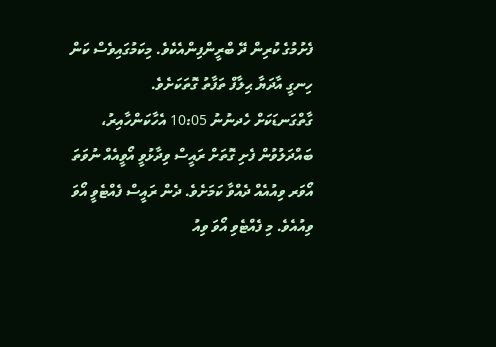ފެށުމުގެ ކުރިން ދޭ ބްރީންފިންއެކެވެ. މިކަމުގައިވެސް ކަން ހިނގީ އާދަޔާ ޙިލާފް ތަފާތު ގޮތަކަށެވެ.
ގާތްގަނޑަކަށް ހެދނުނު 10:05 އެހާކަންހާއިރު، ބައްދަލުވުން ފެށި ގޮތަށް ރައީސް ވިދާޅުވީ އޯވީއެއް ނުވަތަ އޯވަރ ވިއުއެއް ދެއްވާ ކަމަށެވެ. ދެން ރައީސް ފެއްޓެވީ އޯވަ ވިއުއެވެ. މި ފެއްޓެވި އޯވަ ވިއު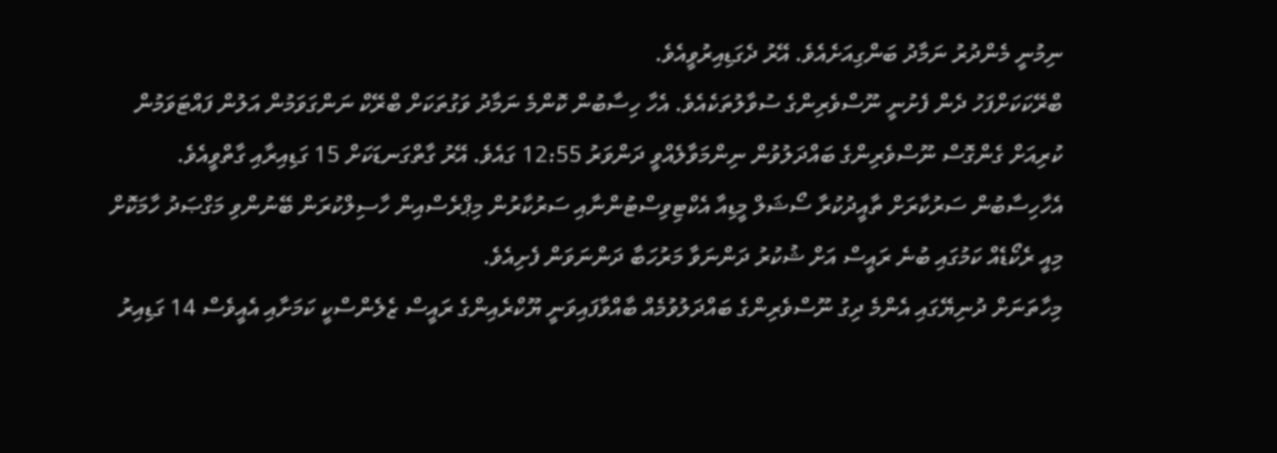ނިމުނީ މެންދުރު ނަމާދު ބަންގިއަށެއެވެ. އޭރު ދެގަޑިއިރުވީއެވެ.
ބްރޭކަކަށްފަހު ދެން ފެށުނީ ނޫސްވެރިންގެ ސުވާލުތަކެއެވެ. އެހާ ހިސާބުން ކޮންމެ ނަމާދު ވަގުތަކަށް ބްރޭކް ނަންގަވަމުން އަލުން ފައްޓަވަމުން ކުރިއަށް ގެންގޮސް ނޫސްވެރިންގެ ބައްދަލުވުން ނިންމަވާލެއްވީ ދަންވަރު 12:55 ގައެވެ. އޭރު ގާތްގަނޑަކަށް 15 ގަޑިއިރާއި ގާތްވީއެވެ. އެހާހިސާބުން ސަރުކާރަށް ތާއީދުކުރާ ސޯޝަލް މީޑިއާ އެކްޓިވިސްޓުންނާއި ސަރުކާރުން މިޕްރެސްއިން ހާސިލްކުރަން ބޭނުންވި މަގްޞަދު ހާމަކޮށް މިއީ ރެކޯޑެއް ކަމުގައި ބުނެ ރައީސް އަށް ޝުކުރު ދަންނަވާ މަރުހަބާ ދަންނަވަން ފެށިއެވެ.
މިހާތަނަށް ދުނިޔޭގައި އެންމެ ދިގު ނޫސްވެރިންގެ ބައްދަލުވުމެއް ބާއްވާފައިވަނީ ޔޫކްރެއިންގެ ރައީސް ޒެލެންސްކީ ކަމަށާއި އެއީވެސް 14 ގަޑިއިރު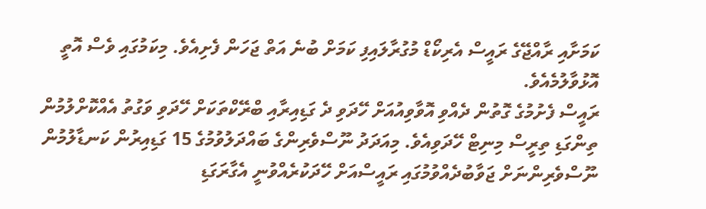ކަމަށާއި ރާއްޖޭގެ ރައީސް އެރިކޯޑް މުގުރާލައިފި ކަމަށް ބުނެ އަތް ޖަހަން ފެށިއެވެ. މިކަމުގައި ވެސް އޮތީ އޮޅުވާލުމެއެވެ.
ރައީސް ފެށުމުގެ ގޮތުން ދެއްވި އޮވާވިއުއަށް ހޭދަވި ދެ ގަޑިއިރާއި ބްރޭކްތަކަށް ހޭދަވި ވަގުތު އެއްކޮށްލުމުން ތިންގަޑި ތިރީސް މިނިޓް ހޭދަވިއެވެ. މިއަދަދު ނޫސްވެރިންގެ ބައްދަލުވުމުގެ 15 ގަޑިއިރުން ކަނޑާލުމުން ނޫސްވެރިންނަށް ޖަވާބުދެއްވުމުގައި ރައީސްއަށް ހޭދަކުރެއްވުނީ އެގާރަގަޑި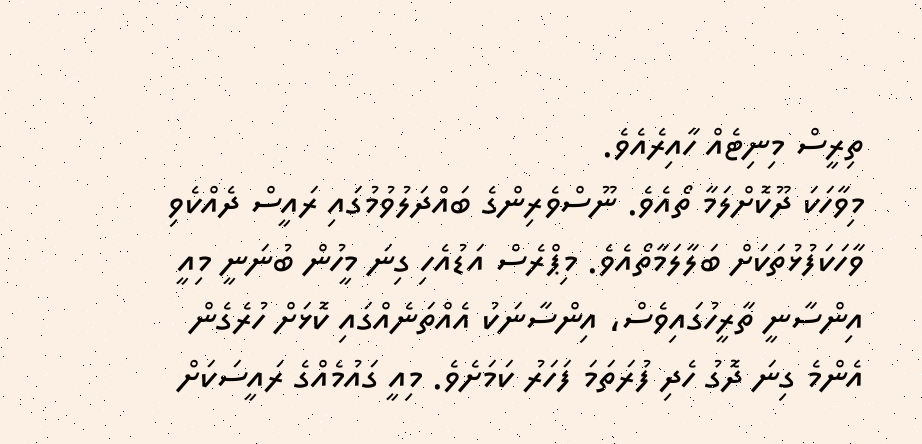ތިރީސް މިނިޓެއް ހާއިރެއެވެ.
މިވާހަކަ ދޫކޮށްލަމާ ތޯއެވެ. ނޫސްވެރިންގެ ބައްދަލުވުމުގައި ރައީސް ދެއްކެވި ވާހަކަފުޅުތަކަށް ބަލާލަމާތޯއެވެ. މިޕްރެސް އަޑުއެހި ގިނަ މީހުން ބުނަނީ މިއީ އިންސާނީ ތާރީހުގައިވެސް، އިންސާނަކު އެއްތަނެއްގައި ކޮޅަށް ހުރެގެން އެންމެ ގިނަ ދޮގު ހެދި ފުރަތަމަ ފަހަރު ކަމަށެވެ. މިއީ ގައުމެއްގެ ރައީސަކަށް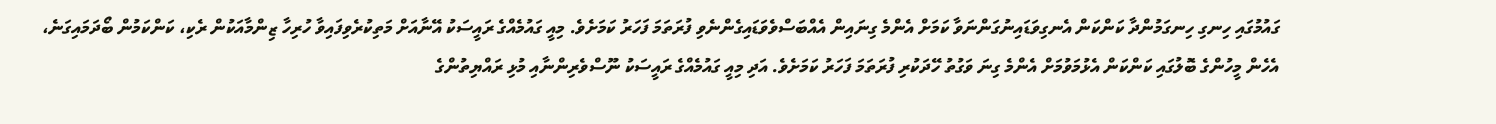ގައުމުގައި ހިނގި ހިނގަމުންދާ ކަންކަން އެނގިވަޑައިނުގަންނަވާ ކަމަށް އެންމެ ގިނައިން އެއްބަސްވެވަޑައިގެންނެވި ފުރަތަމަ ފަހަރު ކަމަށެވެ. މިއީ ގައުމެއްގެ ރައީސަކު އޭނާއަށް މަތިކުރެވިފައިވާ ހުރިހާ ޒިންމާއަކުން ރެކި، ކަންކަމުން ބޯދަމައިގަނެ، އެހެން މީހުންގެ ބޮލުގައި ކަންކަން އެޅުމަވުމަށް އެންމެ ގިނަ ވަގުތު ހޭދަކުރި ފުރަތަމަ ފަހަރު ކަމަށެވެ. އަދި މިއީ ގައުމެއްގެ ރައީސަކު ނޫސްވެރިންނާއި މުޅި ރައްޔިތުންގެ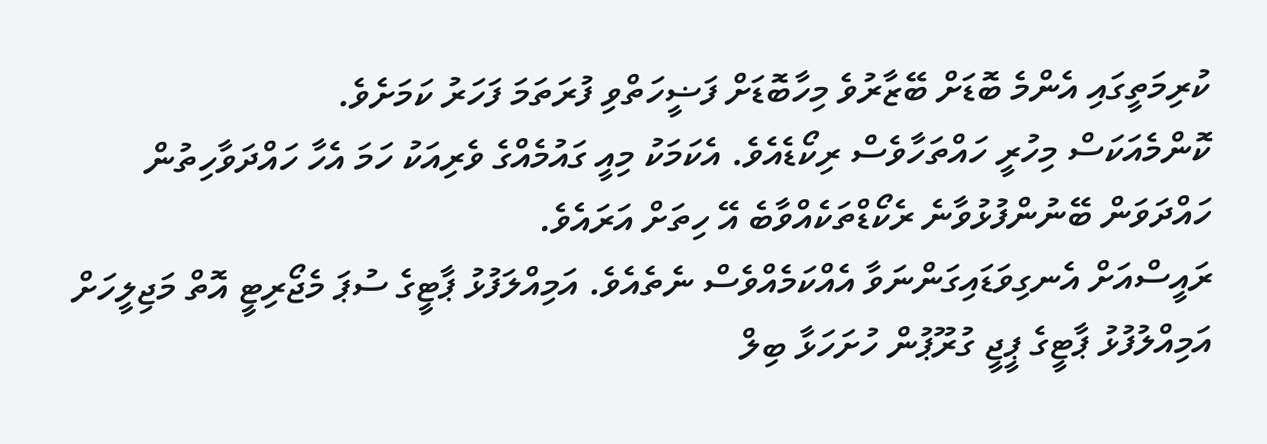ކުރިމަތީގައި އެންމެ ބޮޑަށް ބޭޒާރުވެ މިހާބޮޑަށް ފަޟީހަތްވި ފުރަތަމަ ފަހަރު ކަމަށެވެ.
ކޮންމެއަކަސް މިހުރީ ހައްތަހާވެސް ރިކޯޑެއެވެ. އެކަމަކު މިއީ ގައުމެއްގެ ވެރިއަކު ހަމަ އެހާ ހައްދަވާހިތުން ހައްދަވަން ބޭނުންފުޅުވާނެ ރެކޯޑްތަކެއްވާބެ އޭ ހިތަށް އަރައެވެ.
ރައީސްއަށް އެނގިވަޑައިގަންނަވާ އެއްކަމެއްވެސް ނެތެއެވެ. އަމިއްލަފުޅު ޕާޓީގެ ސުޕަ މެޖޯރިޓީ އޮތް މަޖިލީހަށް އަމިއްލުފުޅު ޕާޓީގެ ޕީޖީ ގުރޫޕުން ހުށަހަޅާ ބިލް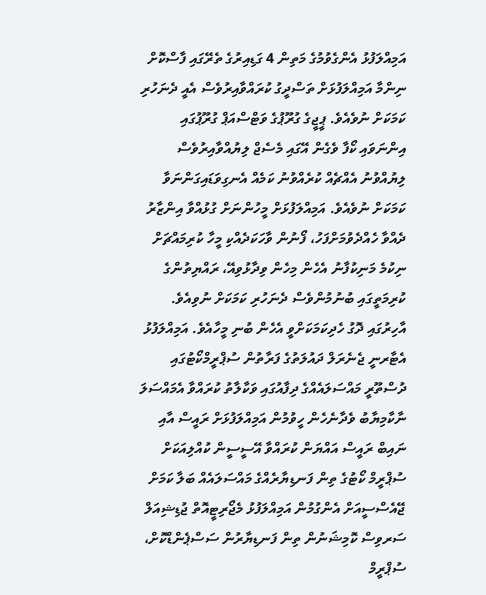އަމިއްލަފުޅު އެންގެވުމުގެ މަތިން 4 ގަޑިއިރުގެ ތެރޭގައި ފާސްކޮށް ނިންމާ އަމިއްލަފުޅަށް ތަސްދީގު ކުރައްވާއިރުވެސް އެއީ ދެނަހުރި ކަމަކަށް ނުވެއެވެ. ޕީޖީގެ ގުރޫޕުގެ ވަޓްސްއަޕް ގުރޫޕުގައި އިންނަވައި ކޯފާ ވެގެން އޭގައި މެސެޖް ލިޔުއްވާއިރުވެސް ލިޔުއްވުނު އެއްޗެއް ކުރެއްވުނު ކަމެއް އެނގިވަޑައިގަންނަވާ ކަމަކަށް ނުވެއެވެ. އަމިއްލަފުޅަށް މީހުންނަށް ގުޅުއްވާ އިންޒާރު ދެއްވާ ހެއްދެވުމަށްފަހު، ފޯނުން ވާހަކަދެއްކި މީހާ ކުރިމައްޗަށް ނިކުމެ މަނިކުފާނު އެހެން މިހެން ވިދާޅުވިއޭ، ރައްޔިތުންގެ ކުރިމަތީގައި ބުނުމުންވެސް ދެނަހުރި ކަމަކަށް ނުވިއެވެ. އާހިރުގައި ދޮގު ހެދިކަމަކަށްވީ އެހެން ބުނި މީހާއެވެ. އަމިއްލަފުޅު އެޓާރނީ ޖެނެރަލް ދައުލަތުގެ ފަރާތުން ސުޕްރީމްކޯޓުގައި ދުސްތޫރީ މައްސަލައެއްގެ ދިފާއުގައި ވަކާލާތު ކުރައްވާ އެމައްސަލަ ނާކާމިޔާބު ވެދާނެހެން ހީވުމުން އަމިއްލަފުޅަށް ރައީސް އާއި ނައިބް ރައީސް އައްޔަން ކުރައްވާ އޭސީސީން ކުއްލިއަކަށް ސުޕްރީމް ކޯޓުގެ ތިން ފަނޑިޔާރެއްގެ މައްސަލައެއް ބަލާ ކަމަށް ޖޭއެސްސީއަށް އެންގުމުން އަމިއްލަފުޅު މެޖޯރިޓީއޮތް ޖުޑިޝިއަލް ސަރވިސް ކޮމިޝަނުން ތިން ފަނޑިޔާރުން ސަސްޕެންޑްކޮށް، ސުޕްރީމް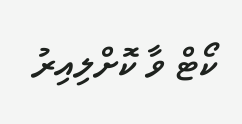ކޯޓް ވާ ކޮށްލިއިރު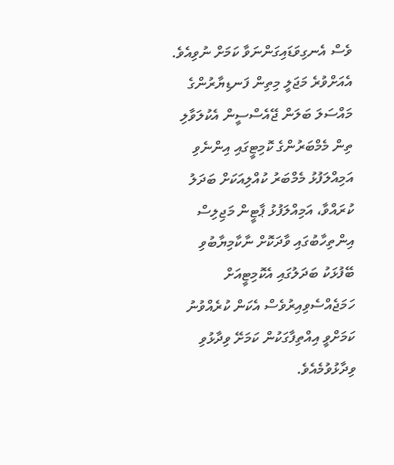ވެސް އެނގިވަޑައިގަންނަވާ ކަމަށް ނުވިއެވެ. އެއަށްވުރެ މަޖަލީ މިތިން ފަނޑިޔާރުންގެ މައްސަލަ ބަލަން ޖޭއެސްސީން އެކުލަވާލި ތިން މެމްބަރުންގެ ކޮމިޓީގައި އިންނެވި އަމިއްލަފުޅު މެމްބަރު ކުއްލިއަކަށް ބަދަލު ކުރައްވާ، އަމިއްލަފުޅު ޕާޓީން މަޖިލިސް އިންތިހާބުގައި ވާދަކޮށް ނާކާމިޔާބުވި ބޭފުޅަކު ބަދަލުގައި އެކޮމިޓީއަށް ހަމަޖެއްސެވިއިރުވެސް އެކަން ކުރެއްވުނު ކަމަށްވީ އިއްތިފާގަކުން ކަމަށޭ ވިދާޅުވި ވިދާޅުވުމެއެވެ.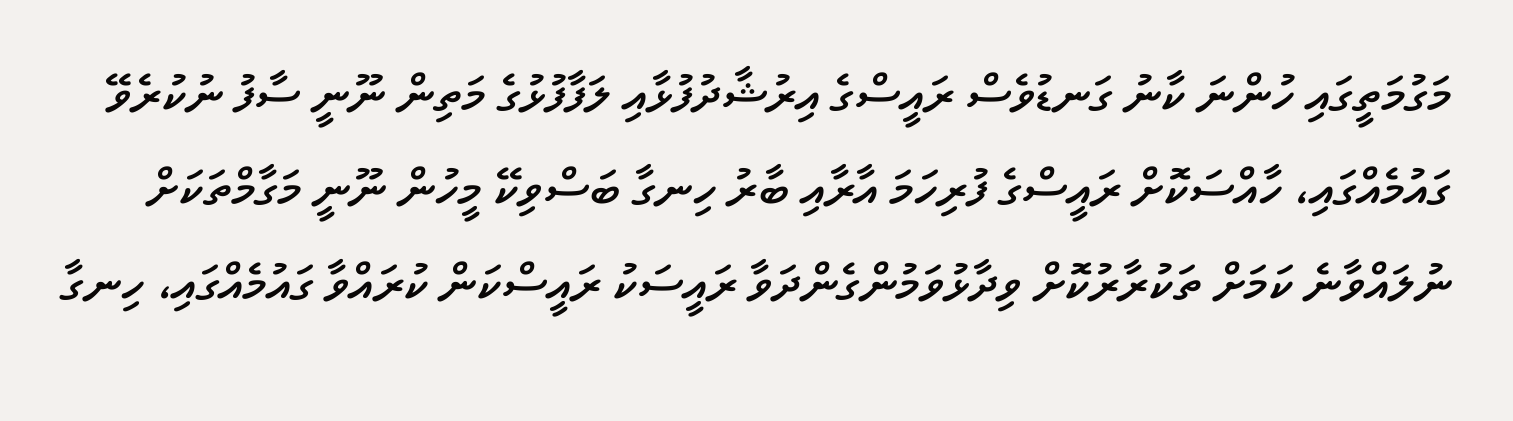މަގުމަތީގައި ހުންނަ ކާނު ގަނޑުވެސް ރައީސްގެ އިރުޝާދުފުޅާއި ލަފާފުޅުގެ މަތިން ނޫނީ ސާފު ނުކުރެވޭ ގައުމެއްގައި، ހާއްސަކޮށް ރައީސްގެ ފުރިހަމަ އާރާއި ބާރު ހިނގާ ބަސްވިކޭ މީހުން ނޫނީ މަގާމްތަކަށް ނުލައްވާނެ ކަމަށް ތަކުރާރުކޮށް ވިދާޅުވަމުންގެންދަވާ ރައީސަކު ރައީސްކަން ކުރައްވާ ގައުމެއްގައި، ހިނގާ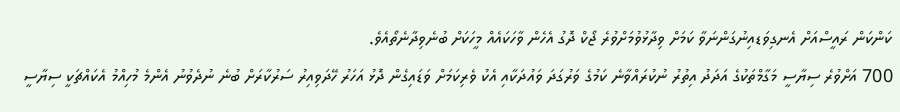ކަންކަން ރައީސްއަށް އެނގިވަޑއިނުގަންނަވާ ކަމަށް ވިދާޅުވުމަށްވުރެ ޖޯކް ދޮގު އެހެން ވާހަކައެއް މީހަކަށް ބުނެވިދާނެތޯއެވެ.
700 އަށްވުރެ ސިޔާސީ މަގާމްތަކުގެ އަދަދު އިތުރު ނުކުރައްވާނެ ކަމުގެ ވަރުގަދަ ވައުދަކާއި އެކު ވެރިކަމަށް ވަޑައިގެން ދޮޅު އަހަރު ހޭދަވިއިރު ސަރުކާރަށް ބުނެ ނުދެވުނު އެންމެ މުހިއްމު އެކައްޗަކީ ސިޔާސީ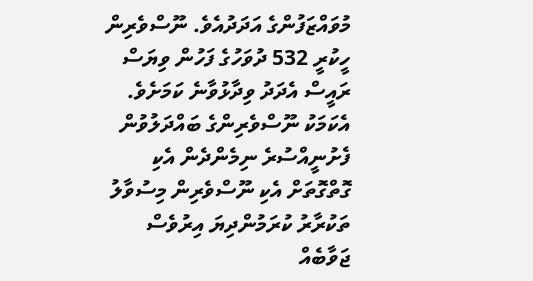މުވައްޒަފުންގެ އަދަދުއެވެ. ނޫސްވެރިން ހީކުރީ 532 ދުވަހުގެ ފަހުން ވިޔަސް ރައީސް އެދަދު ވިދާޅުވާނެ ކަމަށެވެ. އެކަމަކު ނޫސްވެރިންގެ ބައްދަލުވުން ފެށުނީއްސުރެ ނިމެންދެން އެކި ގޮތްގޮތަށް އެކި ނޫސްވެރިން މިސުވާލު ތަކުރާރު ކުރަމުންދިޔަ އިރުވެސް ޖަވާބެއް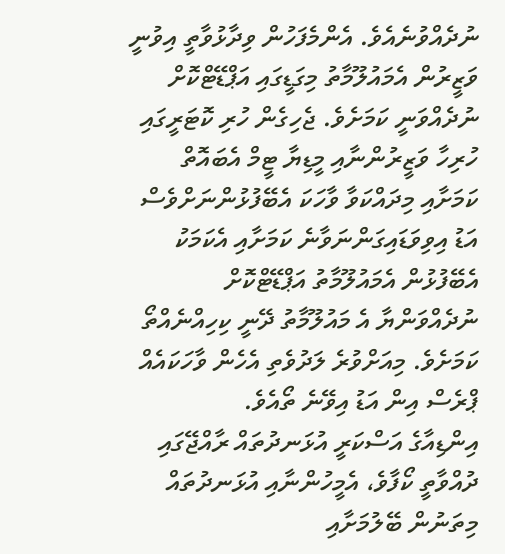ނުދެއްވުނެއެވެ. އެންމެފަހުން ވިދާޅުވާތީ އިވުނީ ވަޒީރުން އެމައުލޫމާތު މިގަޑީގައި އަޕްޑޭޓްކޮށް ނުދެއްވަނީ ކަމަށެވެ. ޖެހިގެން ހުރި ކޮޓަރީގައި ހުރިހާ ވަޒީރުންނާއި މީޑިޔާ ޓީމް އެބައޮތް ކަމަށާއި މިދައްކަވާ ވާހަކަ އެބޭފުޅުންނަށްވެސް އަޑު އިވިވަޑައިގަންނަވާނެ ކަމަށާއި އެކަމަކު އެބޭފުޅުން އެމައުލޫމާތު އަޕްޑޭޓްކޮށް ނުދެއްވަންޔާ އެ މައުލޫމާތު ދޭނީ ކިހިއްނެއްތޯ ކަމަށެވެ. މިއަށްވުރެ ލަދުވެތި އެހެން ވާހަކައެއް ޕްރެސް އިން އަޑު އިވޭނެ ތޯއެވެ.
އިންޑިއާގެ އަސްކަރީ އުޅަނދުތައް ރާއްޖޭގައި ދުއްވާތީ ކޯފާވެ، އެމީހުންނާއި އުޅަނދުތައް މިތަނުން ބޭލުމަށާއި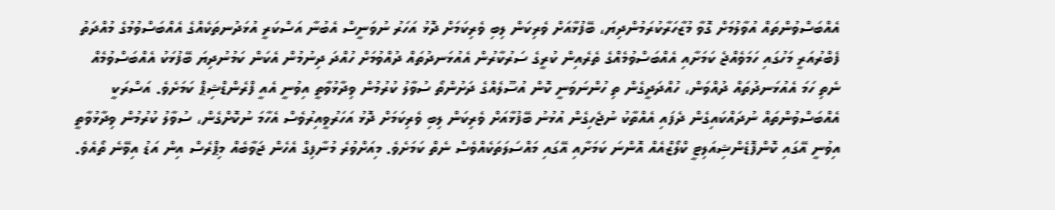އެއްބަސްވުންތައް އުވާލުމަށް ގޮވާ މުޒާހަރާކުރަމުންދިޔަ، ބޭފުޅާއަށް ވެރިކަން ލިބި ވެރިކަމަށް ދޮޅު އަހަރު ނުވަނީސް އެބުނާ އަސްކަރީ އުޅަދުނތަކެއްގެ އެއްބަސްވުމުގެ މުއްދަތު ފެބްރުއަރީ މަހުގައި ހަމަވެއްޖެ ކަމަށާއި އެއްބަސްވުމެއްގެ ތެރެއިން ކުރީގެ ސަރުކާރުން އެއުޅަނދުތައް ދުއްވުމަށް ހުއްދަ ދިނުމުން އެކަން ކަމުނުދިޔަ ބޭފުޅަކު އެއްބަސްވުމެއް ނެތި ހަމަ އެއުޅަނދުތައް ދުއްވަން، ހުއްދަދީގެން ތި ހުންނަވަނީ ކޮން އުސޫލެއްގެ ދަށުންތޯ ސުވާލު ކުރުމުން ވިދާޅުވާތީ އިވުނީ އެއީ ފްރެންޑްޝިޕް ކަމަށެވެ. އަސްރަކީ އެއްބަސްވުންތައް ނުދައްކައިގެން ދެފައި އެއްތާކު ނުޖެހިގެން އުޅުނު ބޭފުޅާއަށް ވެރިކަން ލިބި ވެރިކަމަށް ދޮޅު އަހަރުވީއިރުވެސް އެހާމަ ނުކޮށްގެން، ސުވާލު ކުރުމުން ވިދާޅުވާތީ އިވުނީ އޭގައި ކޮންފޮޑެންޝިއަލިޓީ ކްލޯޒްއެއް އޮންނަ ކަމަށާއި އޭގައި މައްސަލަތަކެއްވެސް ނެތް ކަމަށެވެ. މިއަށްވުރެ މުނާފިގް އެހެން ޖަވާބެއް މިޕްރެސް އިން އަޑު އިވޭނެ ތޯއެވެ.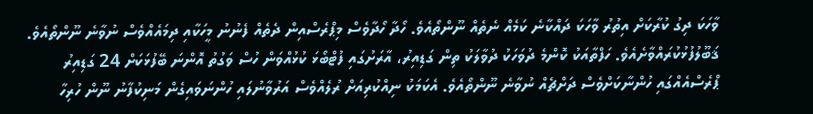ވާހަކަ ދިގު ކުރާކަށް އިތުރު ވާހަކަ ދައްކާނެ ކަމެއް ނެތެއް ނޫންތޯއެވެ. ހޯދާ ހޯދާވެސް މިޕްރެސްއިން ދެތެއް ފެނުނު މީހަކާއި ދިމައެއްވެސް ނުވާނެ ނޫންތޯއެވެ.
ޤަބޫލުފުޅުކުރައްވާށެއެވެ. ހަފްތާއަކު ކޮންމެ ދުވަހަކު ދުވާލަކު ތިން ގަޑިއިރު، އާރަށުގައި ފުޓްބޯޅަ ކުޅުއްވަން ހުސް ވަގުތު އޮންނަ ބޭފުޅަކަށް 24 ގަޑިއިރު ޕްރެސްއެއްގައި ހުންނާކަށްވެސް ދަށްޗެއް ނުވާނެ ނޫންތޯއެވެ. އެކަމަކު ނިއްކުރިއަށް ރުލެއްވެސް އަރުވާނުލައި ހުންނަވައިގެން މަނިކުފާނު ނޫން ހުރިހާ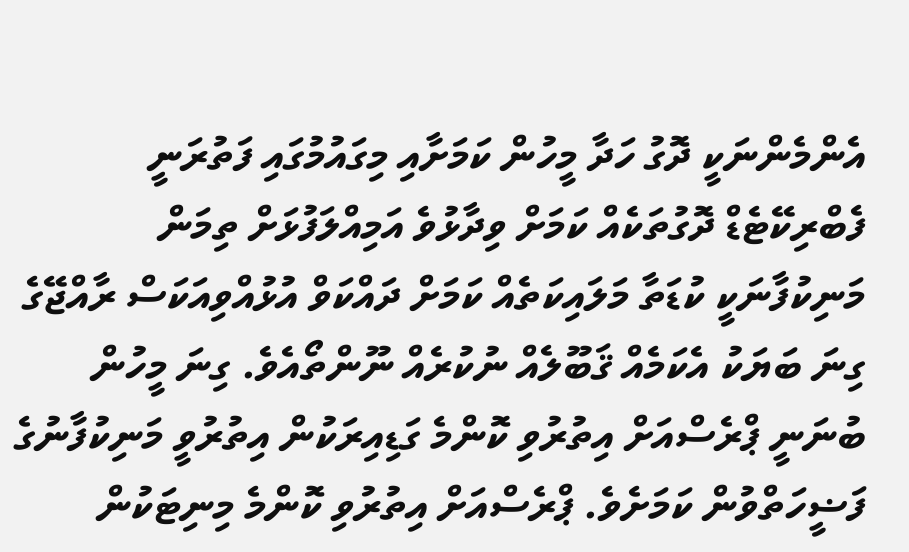އެންމެންނަކީ ދޮގު ހަދާ މީހުން ކަމަށާއި މިގައުމުގައި ފަތުރަނީ ފެބްރިކޭޓެޑް ދޮގުތަކެއް ކަމަށް ވިދާޅުވެ އަމިއްލަފުޅަށް ތިމަން މަނިކުފާނަކީ ކުޑަތާ މަލައިކަތެއް ކަމަށް ދައްކަވް އުޅުއްވިއަކަސް ރާއްޖޭގެ ގިނަ ބަޔަކު އެކަމެއް ޤަބޫލެއް ނުކުރެއް ނޫންތޯއެވެ. ގިނަ މީހުން ބުނަނީ ޕްރެސްއަށް އިތުރުވި ކޮންމެ ގަޑިއިރަކުން އިތުރުވީ މަނިކުފާނުގެ ފަޟީހަތްވުން ކަމަށެވެ. ޕްރެސްއަށް އިތުރުވި ކޮންމެ މިނިޓަކުން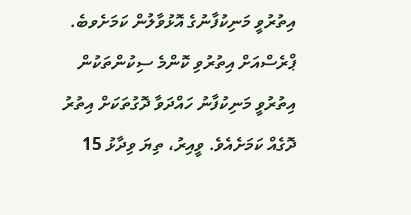އިތުރުވީ މަނިކުފާނުގެ އޮޅުވާލުން ކަމަށެވބެ. ޕްރެސްއަށް އިތުރުވި ކޮންމެ ސިކުންތަކުން އިތުރުވީ މަނިކުފާނު ހައްދަވާ ދޮގުތަކަށް އިތުރު ދޮގެއް ކަމަށެއެވެ. ވީއިރު، ތިޔަ ވިދާޅު 15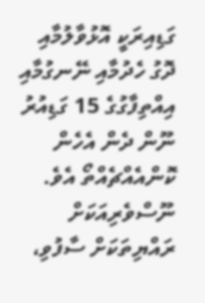ގަޑިއިރަކީ އޮޅުވާލުމާއި ދޮގު ހެދުމާއި ނޭނގުމާއި އިއްތިފާގުގެ 15 ގަޑިއުރު ނޫން ދެން އެހެން ކޮންއެއްޗެއްތޯ އެވެ. ނޫސްވެރިއަކަށް ރައްޔިތަކަށް ސާފުވި،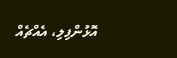އޮޅުންފިލި، އެއްޗެއް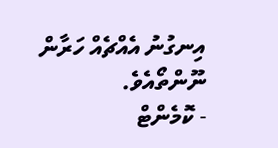އިނގުނު އެއްޗެއް ހަރާން ނޫންތޯއެވެ.
- ކޮމެންޓް